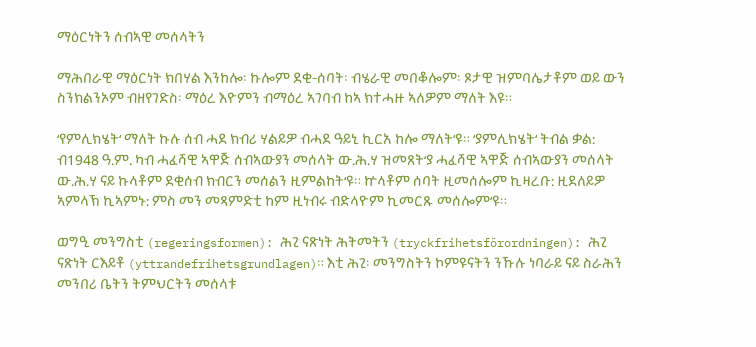ማዕርነትን ሰብኣዊ መሰላትን

ማሕበራዊ ማዕርነት ክበሃል እንከሎ፡ ኩሎም ደቂ-ሰባት፡ ብሄራዊ መበቆሎም፡ ጾታዊ ዝምባሌታቶም ወይ ውን ስንክልንኦም ብዘየገድስ፡ ማዕረ እዮምን ብማዕረ ኣገባብ ከኣ ክተሓዙ ኣለዎም ማለት እዩ።

‘የምሊክሄት‘ ማለት ኩሉ ሰብ ሓደ ክብሪ ሃልይዎ ብሓደ ዓይኒ ኪርአ ከሎ ማለት‘ዩ። ‘ያምሊክሄት‘ ትብል ቃል: ብ1948 ዓ.ም. ካብ ሓፈሻዊ ኣዋጅ ሰብኣውያን መሰላት ው.ሕ.ሃ ዝመጸት‘ያ ሓፈሻዊ ኣዋጅ ሰብኣውያን መሰላት ው.ሕ.ሃ ናይ ኩላቶም ደቂሰብ ክብርን መሰልን ዚምልከት‘ዩ። ኵላቶም ሰባት ዚመሰሎም ኪዛረቡ: ዚደለይዎ ኣምላኽ ኪኣምኑ: ምስ መን መጻምድቲ ከም ዚነብሩ ብድላዮም ኪመርጹ መሰሎም‘ዩ።

ወግዒ መንግስቲ (regeringsformen): ሕጊ ናጽነት ሕትመትን (tryckfrihetsförordningen): ሕጊ ናጽነት ርእይቶ (yttrandefrihetsgrundlagen)። እቲ ሕጊ፡ መንግስትን ኮምዩናትን ንኹሉ ነባራይ ናይ ስራሕን መንበሪ ቤትን ትምህርትን መሰላቱ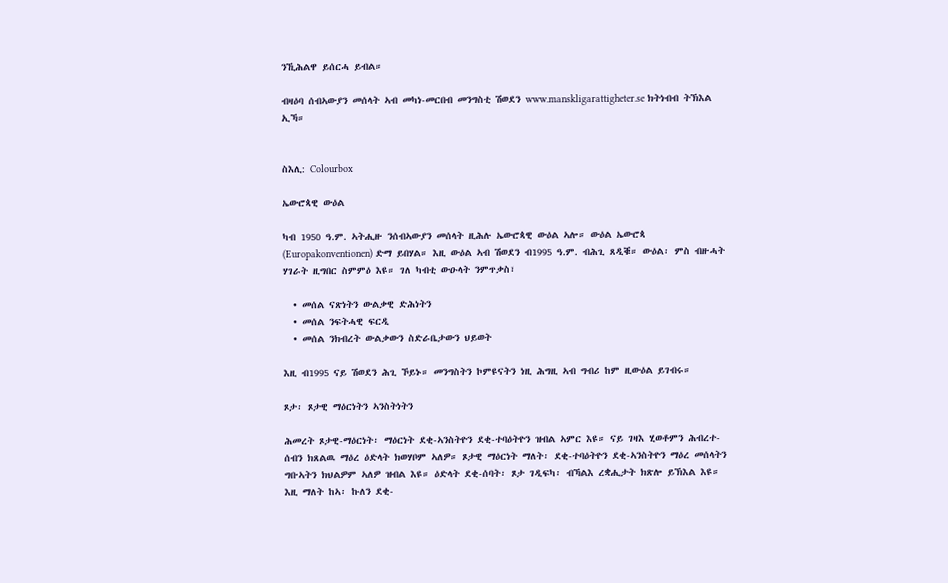ንኺሕልዋ ይሰርሓ ይብል።

ብዛዕባ ሰብኣውያን መሰላት ኣብ መካነ-መርበብ መንግስቲ ሽወደን www.manskligarattigheter.se ክትነብብ ትኽእል ኢኻ።


ስእሊ: Colourbox

ኤውሮጳዊ ውዕል

ካብ 1950 ዓ.ም. ኣትሒዙ ንሰብኣውያን መሰላት ዚሕሉ ኤውሮጳዊ ውዕል ኣሎ። ውዕል ኤውሮጳ (Europakonventionen) ድማ ይበሃል። እዚ ውዕል ኣብ ሽወደን ብ1995 ዓ.ም. ብሕጊ ጸዲቑ። ውዕል፡ ምስ ብዙሓት ሃገራት ዚግበር ስምምዕ እዩ። ገለ ካብቲ ውዑላት ንምጥቃስ፣

  • መሰል ናጽነትን ውልቃዊ ድሕነትን
  • መሰል ንፍትሓዊ ፍርዲ
  • መሰል ንክብረት ውልቃውን ስድራቤታውን ህይወት

እዚ ብ1995 ናይ ሽወደን ሕጊ ኾይኑ። መንግስትን ኮምዩናትን ነዚ ሕግዚ ኣብ ግብሪ ከም ዚውዕል ይገብሩ።

ጾታ፡ ጾታዊ ማዕርነትን ኣንስትነትን

ሕመረት ጾታዊ-ማዕርነት፡ ማዕርነት ደቂ-ኣንስትዮን ደቂ-ተባዕትዮን ዝብል ኣምር እዩ። ናይ ገዛእ ሂወቶምን ሕብረተ-ሰብን ክጸልዉ ማዕረ ዕድላት ክወሃቦም ኣለዎ። ጾታዊ ማዕርነት ማለት፡ ደቂ-ተባዕትዮን ደቂ-ኣንስትዮን ማዕረ መሰላትን ግቡኣትን ክህልዎም ኣለዎ ዝብል እዩ። ዕድላት ደቂ-ሰባት፡ ጾታ ገዲፍካ፡ ብኻልእ ረቋሒታት ክጽሎ ይኽእል እዩ። እዚ ማለት ከኣ፡ ኩለን ደቂ-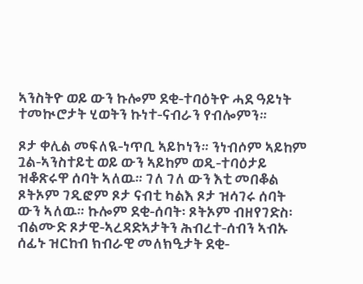ኣንስትዮ ወይ ውን ኩሎም ደቂ-ተባዕትዮ ሓደ ዓይነት ተመኲሮታት ሂወትን ኩነተ-ናብራን የብሎምን።

ጾታ ቀሊል መፍለዪ-ነጥቢ ኣይኮነን። ንነብሶም ኣይከም ጓል-ኣንስተይቲ ወይ ውን ኣይከም ወዲ-ተባዕታይ ዝቆጽሩዋ ሰባት ኣለዉ። ገለ ገለ ውን እቲ መበቆል ጾትኦም ገዲፎም ጾታ ናብቲ ካልእ ጾታ ዝሳገሩ ሰባት ውን ኣለዉ። ኩሎም ደቂ-ሰባት፡ ጾትኦም ብዘየገድስ፡ ብልሙድ ጾታዊ-ኣረዳድኣታትን ሕብረተ-ሰብን ኣብኡ ሰፊኑ ዝርከብ ክብራዊ መለክዒታት ደቂ-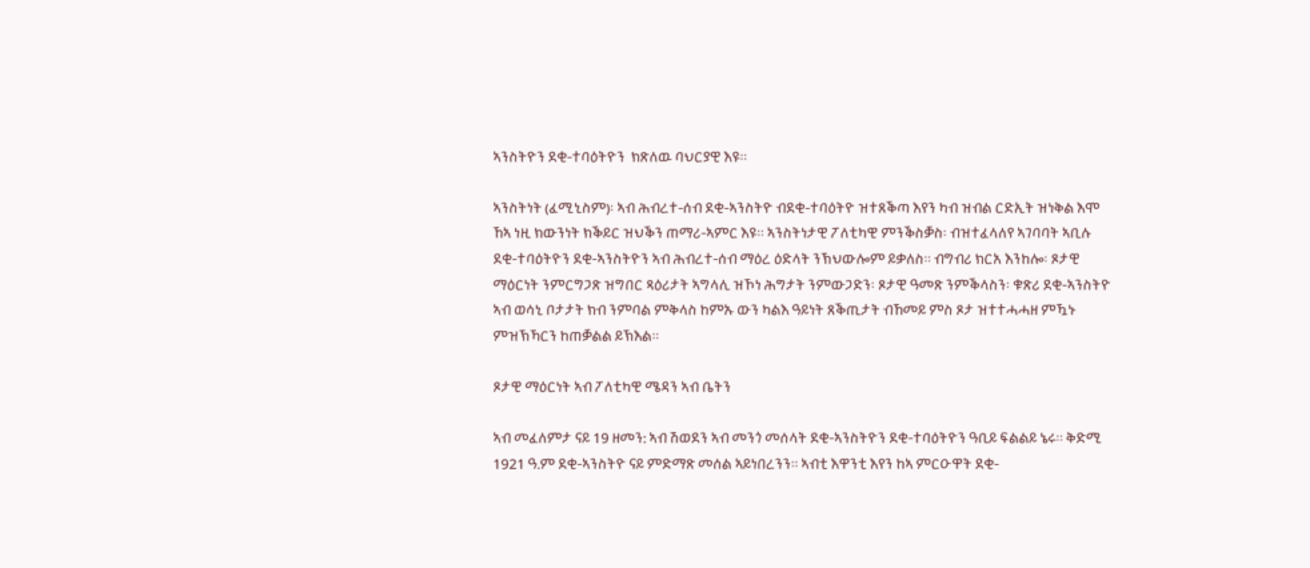ኣንስትዮን ደቂ-ተባዕትዮን  ክጽለዉ ባህርያዊ እዩ።

ኣንስትነት (ፈሚኒስም)፡ ኣብ ሕብረተ-ሰብ ደቂ-ኣንስትዮ ብደቂ-ተባዕትዮ ዝተጸቕጣ እየን ካብ ዝብል ርድኢት ዝነቅል እሞ ኸኣ ነዚ ክውንነት ክቕይር ዝህቕን ጠማሪ-ኣምር እዩ። ኣንስትነታዊ ፖለቲካዊ ምንቕስቓስ፡ ብዝተፈላለየ ኣገባባት ኣቢሉ ደቂ-ተባዕትዮን ደቂ-ኣንስትዮን ኣብ ሕብረተ-ሰብ ማዕረ ዕድላት ንኽህውሎም ይቃለስ። ብግብሪ ክርአ እንከሎ፡ ጾታዊ ማዕርነት ንምርግጋጽ ዝግበር ጻዕሪታት ኣግላሊ ዝኾነ ሕግታት ንምውጋድን፡ ጾታዊ ዓመጽ ንምቕላስን፡ ቁጽሪ ደቂ-ኣንስትዮ ኣብ ወሳኒ ቦታታት ክብ ንምባል ምቅላስ ከምኡ ውን ካልእ ዓይነት ጸቕጢታት ብኸመይ ምስ ጾታ ዝተተሓሓዘ ምዃኑ ምዝኽኻርን ከጠቓልል ይኽእል።

ጾታዊ ማዕርነት ኣብ ፖለቲካዊ ሜዳን ኣብ ቤትን

ኣብ መፈለምታ ናይ 19 ዘመን: ኣብ ሽወደን ኣብ መንጎ መሰላት ደቂ-ኣንስትዮን ደቂ-ተባዕትዮን ዓቢይ ፍልልይ ኔሩ። ቅድሚ 1921 ዓ.ም ደቂ-ኣንስትዮ ናይ ምድማጽ መሰል ኣይነበረንን። ኣብቲ እዋንቲ እየን ከኣ ምርዑዋት ደቂ-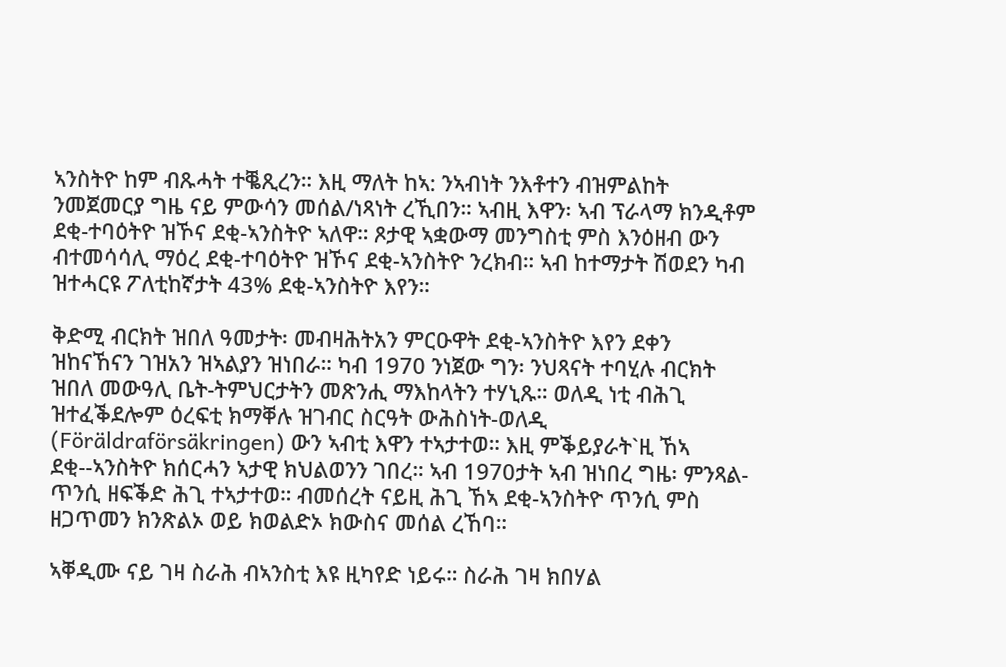ኣንስትዮ ከም ብጹሓት ተቘጺረን። እዚ ማለት ከኣ: ንኣብነት ንእቶተን ብዝምልከት ንመጀመርያ ግዜ ናይ ምውሳን መሰል/ነጻነት ረኺበን። ኣብዚ እዋን፡ ኣብ ፕራላማ ክንዲቶም ደቂ-ተባዕትዮ ዝኾና ደቂ-ኣንስትዮ ኣለዋ። ጾታዊ ኣቋውማ መንግስቲ ምስ እንዕዘብ ውን ብተመሳሳሊ ማዕረ ደቂ-ተባዕትዮ ዝኾና ደቂ-ኣንስትዮ ንረክብ። ኣብ ከተማታት ሽወደን ካብ ዝተሓርዩ ፖለቲከኛታት 43% ደቂ-ኣንስትዮ እየን።

ቅድሚ ብርክት ዝበለ ዓመታት፡ መብዛሕትአን ምርዑዋት ደቂ-ኣንስትዮ እየን ደቀን ዝከናኸናን ገዝአን ዝኣልያን ዝነበራ። ካብ 1970 ንነጀው ግን፡ ንህጻናት ተባሂሉ ብርክት ዝበለ መውዓሊ ቤት-ትምህርታትን መጽንሒ ማእከላትን ተሃኒጹ። ወለዲ ነቲ ብሕጊ ዝተፈቕደሎም ዕረፍቲ ክማቐሉ ዝገብር ስርዓት ውሕስነት-ወለዲ (Föräldraförsäkringen) ውን ኣብቲ እዋን ተኣታተወ። እዚ ምቕይያራት`ዚ ኸኣ ደቂ--ኣንስትዮ ክሰርሓን ኣታዊ ክህልወንን ገበረ። ኣብ 1970ታት ኣብ ዝነበረ ግዜ፡ ምንጻል-ጥንሲ ዘፍቕድ ሕጊ ተኣታተወ። ብመሰረት ናይዚ ሕጊ ኸኣ ደቂ-ኣንስትዮ ጥንሲ ምስ ዘጋጥመን ክንጽልኦ ወይ ክወልድኦ ክውስና መሰል ረኸባ።

ኣቐዲሙ ናይ ገዛ ስራሕ ብኣንስቲ እዩ ዚካየድ ነይሩ። ስራሕ ገዛ ክበሃል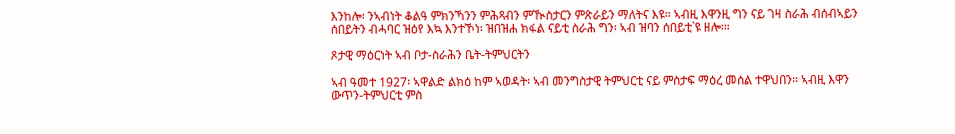እንከሎ፡ ንኣብነት ቆልዓ ምክንኻንን ምሕጻብን ምዂስታርን ምጽራይን ማለትና እዩ። ኣብዚ እዋንዚ ግን ናይ ገዛ ስራሕ ብሰብኣይን ሰበይትን ብሓባር ዝዕየ እኳ እንተኾነ፡ ዝበዝሐ ክፋል ናይቲ ስራሕ ግን፡ ኣብ ዝባን ሰበይቲ`ዩ ዘሎ፡።

ጾታዊ ማዕርነት ኣብ ቦታ-ስራሕን ቤት-ትምህርትን

ኣብ ዓመተ 1927፡ ኣዋልድ ልክዕ ከም ኣወዳት፡ ኣብ መንግስታዊ ትምህርቲ ናይ ምስታፍ ማዕረ መሰል ተዋህበን። ኣብዚ እዋን ውጥን-ትምህርቲ ምስ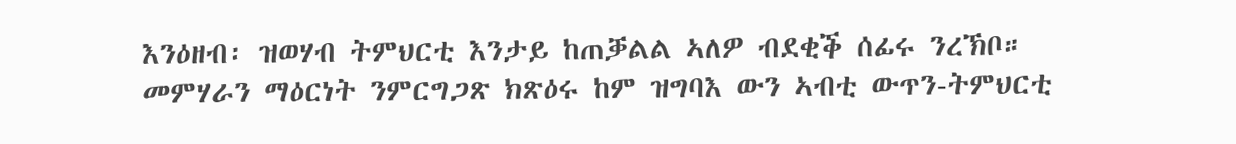እንዕዘብ፡ ዝወሃብ ትምህርቲ እንታይ ከጠቓልል ኣለዎ ብደቂቕ ሰፊሩ ንረኽቦ። መምሃራን ማዕርነት ንምርግጋጽ ክጽዕሩ ከም ዝግባእ ውን ኣብቲ ውጥን-ትምህርቲ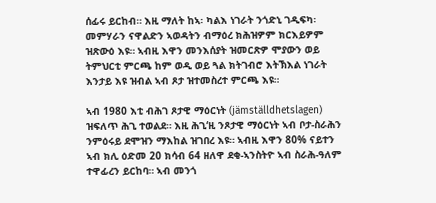ሰፊሩ ይርከብ። እዚ ማለት ከኣ፡ ካልእ ነገራት ንጎድኒ ገዲፍካ፡ መምሃራን ናዋልድን ኣወዳትን ብማዕረ ክሕዝዎም ክርእይዎም ዝጽውዕ እዩ። ኣብዚ እዋን መንእሰያት ዝመርጽዎ ሞያውን ወይ ትምህርቲ ምርጫ ከም ወዲ ወይ ጓል ክትገብሮ እትኽእል ነገራት እንታይ እዩ ዝብል ኣብ ጾታ ዝተመስረተ ምርጫ እዩ።

ኣብ 1980 እቲ ብሕገ ጾታዊ ማዕርነት (jämställdhetslagen) ዝፍለጥ ሕጊ ተወልደ። እዚ ሕጊ‘ዚ ንጾታዊ ማዕርነት ኣብ ቦታ-ስራሕን ንምዕሩይ ደሞዝን ማእከል ዝገበረ እዩ። ኣብዚ እዋን 80% ናይተን ኣብ ክሊ ዕድመ 20 ክሳብ 64 ዘለዋ ደቂ-ኣንስትዮ ኣብ ስራሕ-ዓለም ተዋፊረን ይርከባ። ኣብ መንጎ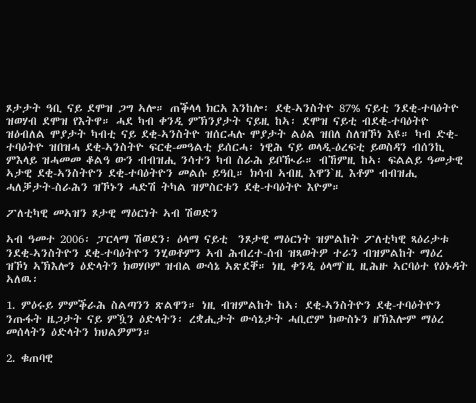ጾታታት ዓቢ ናይ ደሞዝ ጋግ ኣሎ። ጠቕላላ ክርአ እንከሎ፡ ደቂ-ኣንስትዮ 87% ናይቲ ንደቂ-ተባዕትዮ ዝወሃብ ደሞዝ የእትዋ። ሓደ ካብ ቀንዲ ምኽንያታት ናይዚ ከኣ፡ ደሞዝ ናይቲ ብደቂ-ተባዕትዮ ዝዕብለል ሞያታት ካብቲ ናይ ደቂ-ኣንስትዮ ዝሰርሓሉ ሞያታት ልዕል ዝበለ ስለዝኾነ እዩ። ካብ ድቂ-ተባዕትዮ ዝበዝሓ ደቂ-ኣንስትዮ ፍርቂ-መዓልቲ ይሰርሓ፡ ነዊሕ ናይ ወላዲ-ዕረፍቲ ይወስዳን ብሰንኪ ምእላይ ዝሓመመ ቆልዓ ውን ብብዝሒ ንሳተን ካብ ስራሕ ይቦዂራ። ብኸምዚ ከኣ፡ ፍልልይ ዓመታዊ ኣታዊ ደቂ-ኣንስትዮን ደቂ-ተባዕትዮን መልሱ ይዓቢ። ክሳብ ኣብዚ እዋን`ዚ እቶም ብብዝሒ ሓለቓታት-ስራሕን ዝኾኑን ሓድሽ ትካል ዝምስርቱን ደቂ-ተባዕትዮ እዮም።

ፖለቲካዊ መኣዝን ጾታዊ ማዕርነት ኣብ ሽወድን

ኣብ ዓመተ 2006፡ ፓርላማ ሽወደን፡ ዕላማ ናይቲ  ንጾታዊ ማዕርነት ዝምልከት ፖለቲካዊ ጻዕሪታቱ ንደቂ-ኣንስትዮን ደቂ-ተባዕትዮን ንሂወቶምን ኣብ ሕብረተ-ሰብ ዝጻወትዎ ተራን ብዝምልከት ማዕረ ዝኾነ ኣኽእሎን ዕድላትን ክወሃቦም ዝብል ውሳኔ ኣጽደቐ። ነዚ ቀንዲ ዕላማ`ዚ ዚሕዙ ኣርባዕተ የዕኑዳት ኣለዉ፡

1. ምዕሩይ ምምቕራሕ ስልጣንን ጽልዋን። ነዚ ብዝምልከት ከኣ፡ ደቂ-ኣንስትዮን ደቂ-ተባዕትዮን ንጡፋት ዜጋታት ናይ ምዃን ዕድላትን፡ ረቋሒታት ውሳኔታት ሓቢሮም ክውስኑን ዘኽእሎም ማዕረ መሰላትን ዕድላትን ክህልዎምን።

2. ቁጠባዊ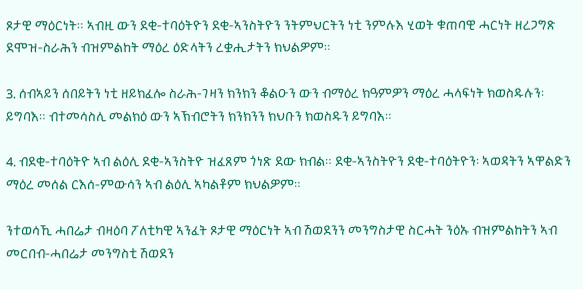ጾታዊ ማዕርነት። ኣብዚ ውን ደቂ-ተባዕትዮን ደቂ-ኣንስትዮን ንትምህርትን ነቲ ንምሉእ ሂወት ቁጠባዊ ሓርነት ዘረጋግጽ ደሞዝ-ስራሕን ብዝምልከት ማዕረ ዕድላትን ረቋሒታትን ክህልዎም።

3. ሰብኣይን ሰበይትን ነቲ ዘይክፈሎ ስራሕ-ገዛን ክንክን ቆልዑን ውን ብማዕረ ክዓምዎን ማዕረ ሓላፍነት ክወስዱሉን፡ ይግባእ። ብተመሳስሊ መልክዕ ውን ኣኽብሮትን ክንክንን ክህቡን ክወስዱን ይግባእ።

4. ብደቂ-ተባዕትዮ ኣብ ልዕሊ ደቂ-ኣንስትዮ ዝፈጸም ጎነጽ ደው ክብል። ደቂ-ኣንስትዮን ደቂ-ተባዕትዮን፡ ኣወዳትን ኣዋልድን ማዕረ መሰል ርእሰ-ምውሳን ኣብ ልዕሊ ኣካልቶም ክህልዎም።

ንተወሳኺ ሓበሬታ ብዛዕባ ፖለቲካዊ ኣንፈት ጾታዊ ማዕርነት ኣብ ሽወደንን መንግስታዊ ስርሓት ንዕኡ ብዝምልከትን ኣብ መርበብ-ሓበሬታ መንግስቲ ሽወደን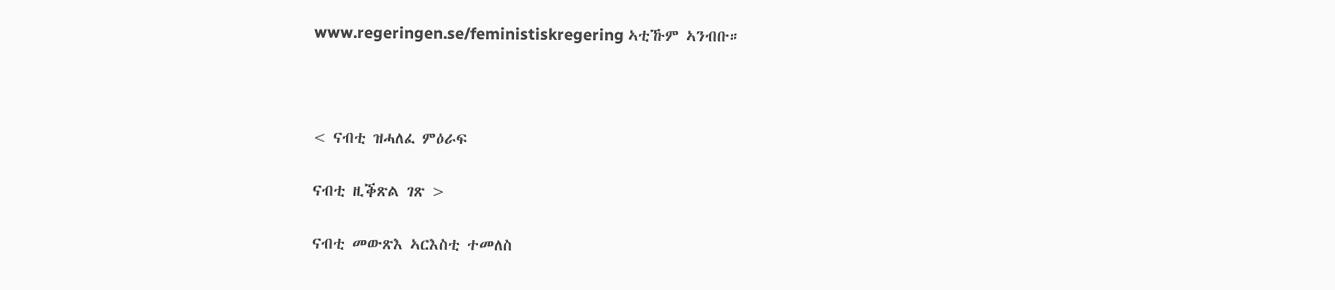www.regeringen.se/feministiskregering ኣቲኹም ኣንብቡ።



< ናብቲ ዝሓለፈ ምዕራፍ

ናብቲ ዚቕጽል ገጽ >

ናብቲ መውጽእ ኣርእስቲ ተመለስ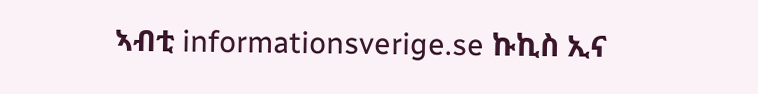ኣብቲ informationsverige.se ኩኪስ ኢና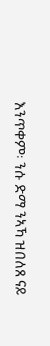እንጥቀም፡ ንሱ ድማ ንኣኻ ዝበለጸ ናይ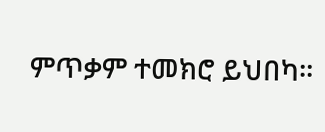ምጥቃም ተመክሮ ይህበካ።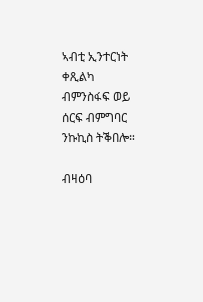ኣብቲ ኢንተርነት ቀጺልካ ብምንስፋፍ ወይ ሰርፍ ብምግባር ንኩኪስ ትቕበሎ።

ብዛዕባ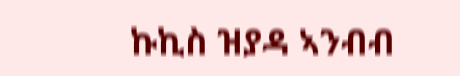ኩኪስ ዝያዳ ኣንብብ